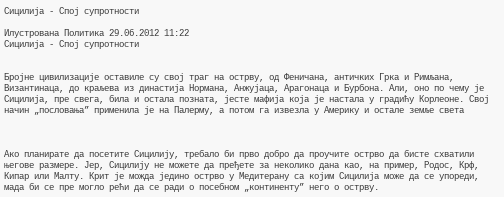Сицилија - Спој супротности

Илустрована Политика 29.06.2012 11:22
Сицилија - Спој супротности


Бројне цивилизације оставиле су свој траг на острву, од Феничана, античких Грка и Римљана, Византинаца, до краљева из династија Нормана, Анжујаца, Арагонаца и Бурбона. Али, оно по чему је Сицилија, пре свега, била и остала позната, јесте мафија која је настала у градићу Корлеоне. Свој начин „пословања” применила је на Палерму, а потом га извезла у Америку и остале земље света



Ако планирате да посетите Сицилију, требало би прво добро да проучите острво да бисте схватили његове размере. Јер, Сицилију не можете да пређете за неколико дана као, на пример, Родос, Крф, Кипар или Малту. Крит је можда једино острво у Медитерану са којим Сицилија може да се упореди, мада би се пре могло рећи да се ради о посебном „континенту” него о острву.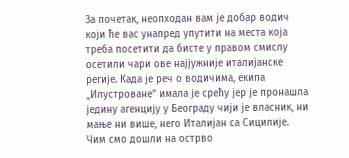За почетак, неопходан вам је добар водич који ће вас унапред упутити на места која треба посетити да бисте у правом смислу осетили чари ове најјужније италијанске регије. Када је реч о водичима, екипа „Илустроване” имала је срећу јер је пронашла једину агенцију у Београду чији је власник, ни мање ни више, него Италијан са Сицилије. Чим смо дошли на острво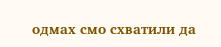одмах смо схватили да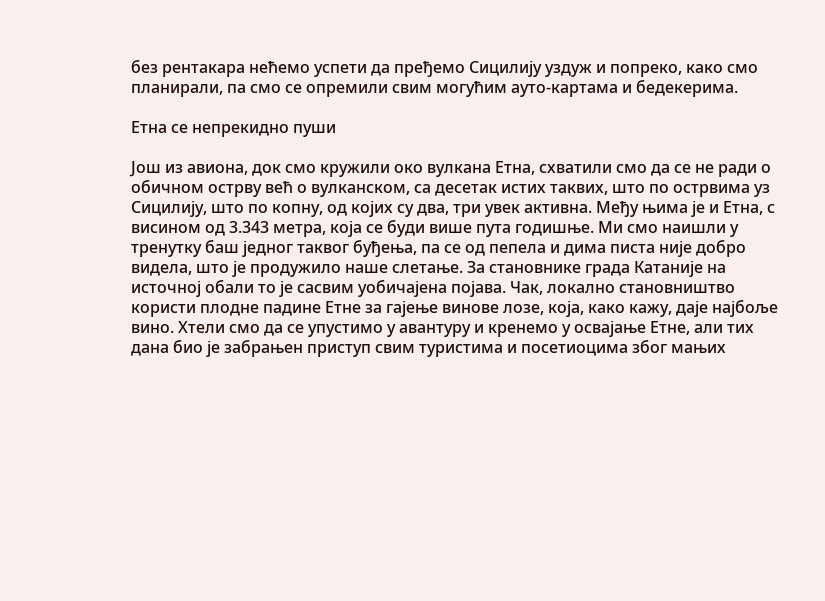без рентакара нећемо успети да пређемо Сицилију уздуж и попреко, како смо планирали, па смо се опремили свим могућим ауто-картама и бедекерима.

Етна се непрекидно пуши

Још из авиона, док смо кружили око вулкана Етна, схватили смо да се не ради о обичном острву већ о вулканском, са десетак истих таквих, што по острвима уз Сицилију, што по копну, од којих су два, три увек активна. Међу њима је и Етна, с висином од 3.343 метра, која се буди више пута годишње. Ми смо наишли у тренутку баш једног таквог буђења, па се од пепела и дима писта није добро видела, што је продужило наше слетање. За становнике града Катаније на источној обали то је сасвим уобичајена појава. Чак, локално становништво користи плодне падине Етне за гајење винове лозе, која, како кажу, даје најбоље вино. Хтели смо да се упустимо у авантуру и кренемо у освајање Етне, али тих дана био је забрањен приступ свим туристима и посетиоцима због мањих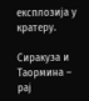експлозија у кратеру.

Сиракуза и Таормина – рај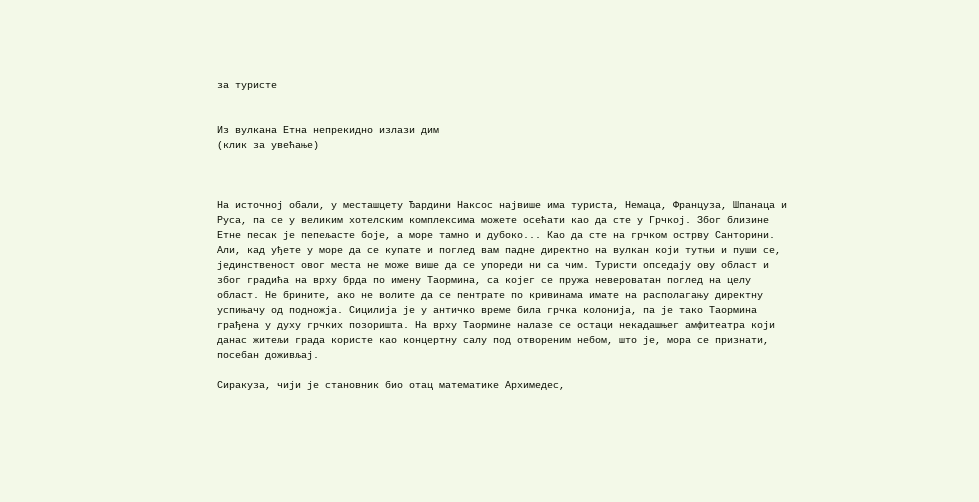за туристе


Из вулкана Етна непрекидно излази дим
(клик за увећање)



На источној обали, у месташцету Ђардини Наксос највише има туриста, Немаца, Француза, Шпанаца и Руса, па се у великим хотелским комплексима можете осећати као да сте у Грчкој. Због близине Етне песак је пепељасте боје, а море тамно и дубоко... Као да сте на грчком острву Санторини. Али, кад уђете у море да се купате и поглед вам падне директно на вулкан који тутњи и пуши се, јединственост овог места не може више да се упореди ни са чим. Туристи опседају ову област и због градића на врху брда по имену Таормина, са којег се пружа невероватан поглед на целу област. Не брините, ако не волите да се пентрате по кривинама имате на располагању директну успињачу од подножја. Сицилија је у античко време била грчка колонија, па је тако Таормина грађена у духу грчких позоришта. На врху Таормине налазе се остаци некадашњег амфитеатра који данас житељи града користе као концертну салу под отвореним небом, што је, мора се признати, посебан доживљај.

Сиракуза, чији је становник био отац математике Архимедес,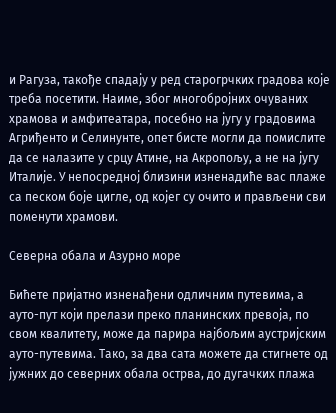и Рагуза, такође спадају у ред старогрчких градова које треба посетити. Наиме, због многобројних очуваних храмова и амфитеатара, посебно на југу у градовима Агриђенто и Селинунте, опет бисте могли да помислите да се налазите у срцу Атине, на Акропољу, а не на југу Италије. У непосредној близини изненадиће вас плаже са песком боје цигле, од којег су очито и прављени сви поменути храмови.

Северна обала и Азурно море

Бићете пријатно изненађени одличним путевима, а ауто-пут који прелази преко планинских превоја, по свом квалитету, може да парира најбољим аустријским ауто-путевима. Тако, за два сата можете да стигнете од јужних до северних обала острва, до дугачких плажа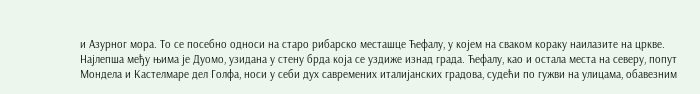и Азурног мора. То се посебно односи на старо рибарско месташце Ћефалу, у којем на сваком кораку наилазите на цркве. Најлепша међу њима је Дуомо, узидана у стену брда која се уздиже изнад града. Ћефалу, као и остала места на северу, попут Мондела и Кастелмаре дел Голфа, носи у себи дух савремених италијанских градова, судећи по гужви на улицама, обавезним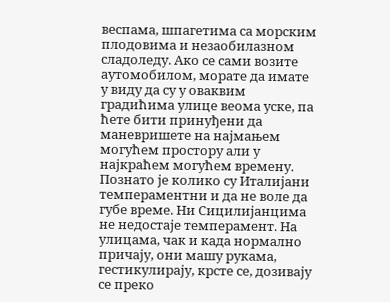веспама, шпагетима са морским плодовима и незаобилазном сладоледу. Ако се сами возите аутомобилом, морате да имате у виду да су у оваквим градићима улице веома уске, па ћете бити принуђени да маневришете на најмањем могућем простору али у најкраћем могућем времену. Познато је колико су Италијани темпераментни и да не воле да губе време. Ни Сицилијанцима не недостаје темперамент. На улицама, чак и када нормално причају, они машу рукама, гестикулирају, крсте се, дозивају се преко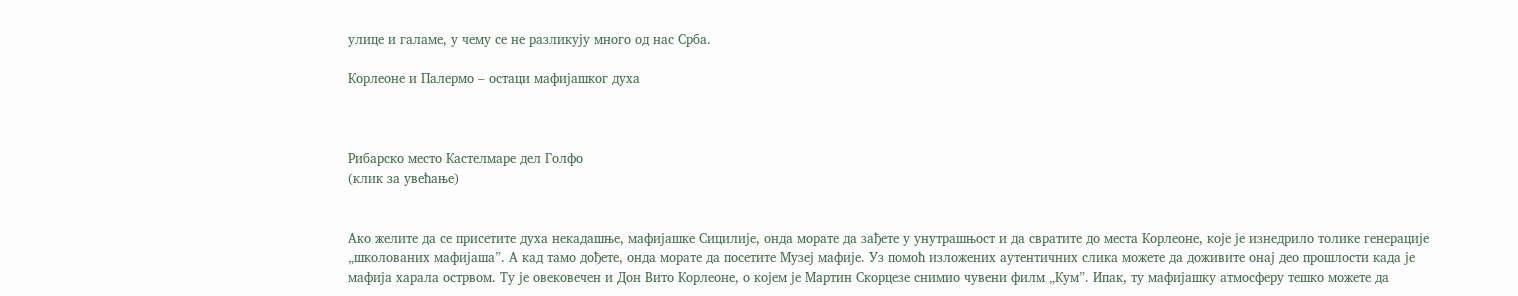улице и галаме, у чему се не разликују много од нас Срба.

Корлеоне и Палермо – остаци мафијашког духа



Рибарско место Кастелмаре дел Голфо
(клик за увећање)


Ако желите да се присетите духа некадашње, мафијашке Сицилије, онда морате да зађете у унутрашњост и да свратите до места Корлеоне, које је изнедрило толике генерације „школованих мафијаша”. А кад тамо дођете, онда морате да посетите Музеј мафије. Уз помоћ изложених аутентичних слика можете да доживите онај део прошлости када је мафија харала острвом. Ту је овековечен и Дон Вито Корлеоне, о којем је Мартин Скорцезе снимио чувени филм „Кум”. Ипак, ту мафијашку атмосферу тешко можете да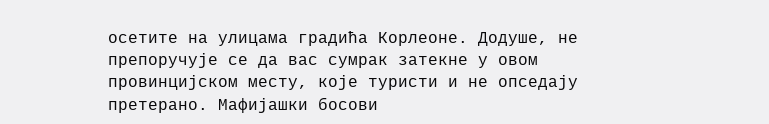осетите на улицама градића Корлеоне. Додуше, не препоручује се да вас сумрак затекне у овом провинцијском месту, које туристи и не опседају претерано. Мафијашки босови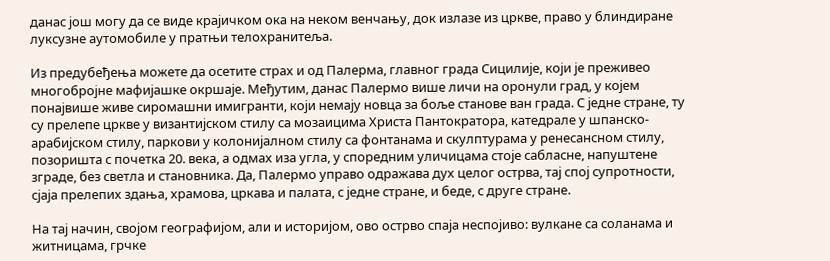данас још могу да се виде крајичком ока на неком венчању, док излазе из цркве, право у блиндиране луксузне аутомобиле у пратњи телохранитеља.

Из предубеђења можете да осетите страх и од Палерма, главног града Сицилије, који је преживео многобројне мафијашке окршаје. Међутим, данас Палермо више личи на оронули град, у којем понајвише живе сиромашни имигранти, који немају новца за боље станове ван града. С једне стране, ту су прелепе цркве у византијском стилу са мозаицима Христа Пантократора, катедрале у шпанско-арабијском стилу, паркови у колонијалном стилу са фонтанама и скулптурама у ренесансном стилу, позоришта с почетка 20. века, а одмах иза угла, у споредним уличицама стоје сабласне, напуштене зграде, без светла и становника. Да, Палермо управо одражава дух целог острва, тај спој супротности, сјаја прелепих здања, храмова, цркава и палата, с једне стране, и беде, с друге стране.

На тај начин, својом географијом, али и историјом, ово острво спаја неспојиво: вулкане са соланама и житницама, грчке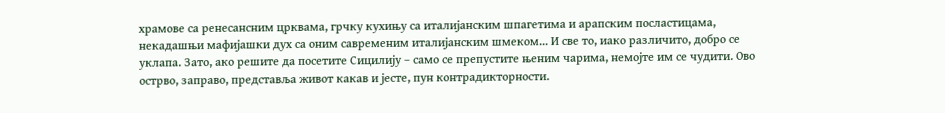храмове са ренесансним црквама, грчку кухињу са италијанским шпагетима и арапским посластицама, некадашњи мафијашки дух са оним савременим италијанским шмеком... И све то, иако различито, добро се уклапа. Зато, ако решите да посетите Сицилију – само се препустите њеним чарима, немојте им се чудити. Ово острво, заправо, представља живот какав и јесте, пун контрадикторности.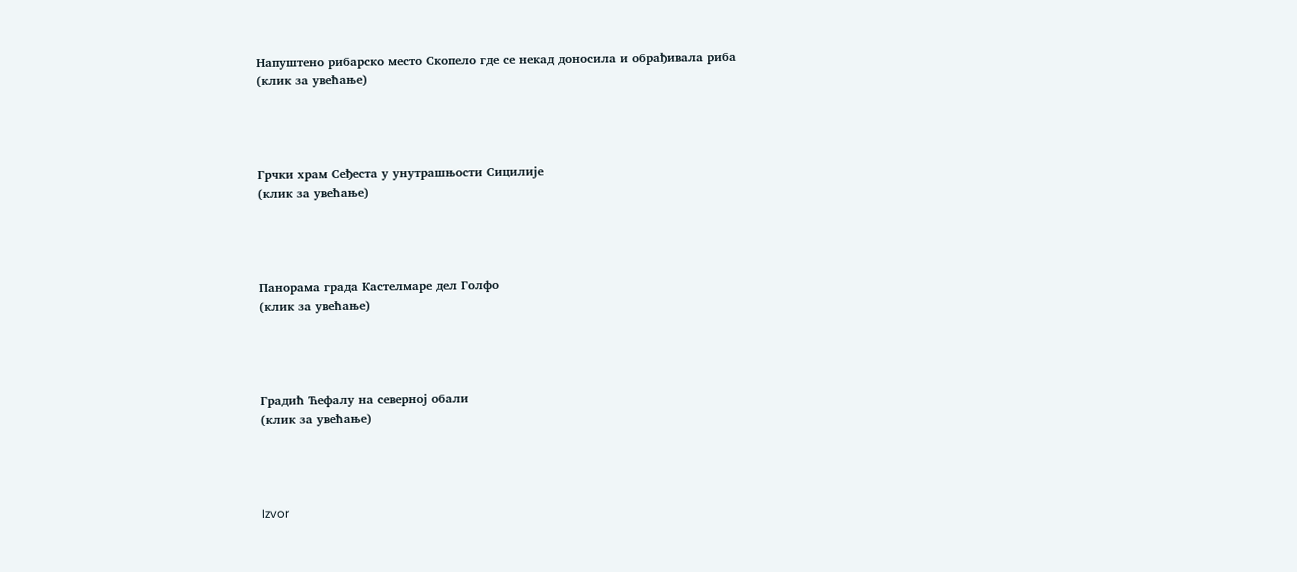Напуштено рибарско место Скопело где се некад доносила и обрађивала риба
(клик за увећање)




Грчки храм Сеђеста у унутрашњости Сицилије
(клик за увећање)




Панорама града Кастелмаре дел Голфо
(клик за увећање)




Градић Ћефалу на северној обали
(клик за увећање)




Izvor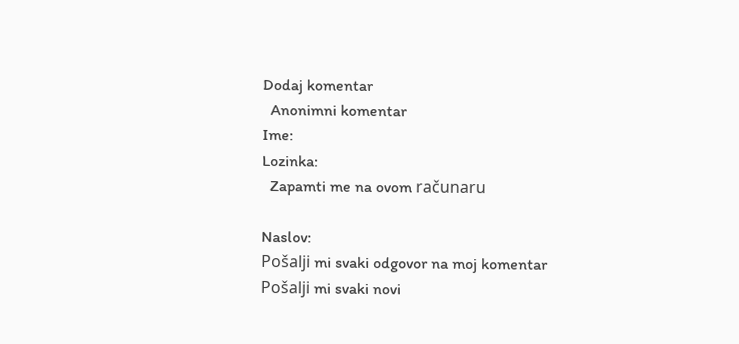Dodaj komentar
  Anonimni komentar
Ime:
Lozinka:
  Zapamti me na ovom računaru

Naslov:
Pošalji mi svaki odgovor na moj komentar
Pošalji mi svaki novi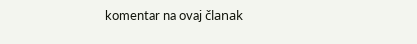komentar na ovaj članak